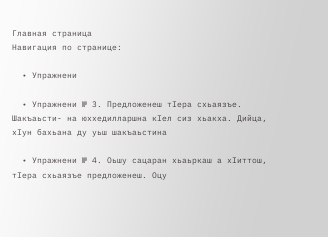Главная страница
Навигация по странице:

  • Упражнени

  • Упражнени № 3. Предложенеш тIера схьаязъе. Шакъаьсти- на юххедилларшна кIел сиз хьакха. Дийца, хIун бахьана ду уьш шакъаьстина

  • Упражнени № 4. Оьшу сацаран хьаьркаш а хIиттош, тIера схьаязъе предложенеш. Оцу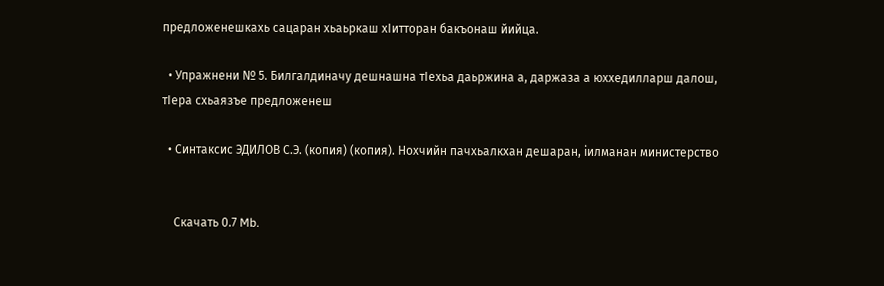предложенешкахь сацаран хьаьркаш хIитторан бакъонаш йийца.

  • Упражнени № 5. Билгалдиначу дешнашна тIехьа даьржина а, даржаза а юххедилларш далош, тIера схьаязъе предложенеш

  • Синтаксис ЭДИЛОВ С.Э. (копия) (копия). Нохчийн пачхьалкхан дешаран, iилманан министерство


    Скачать 0.7 Mb.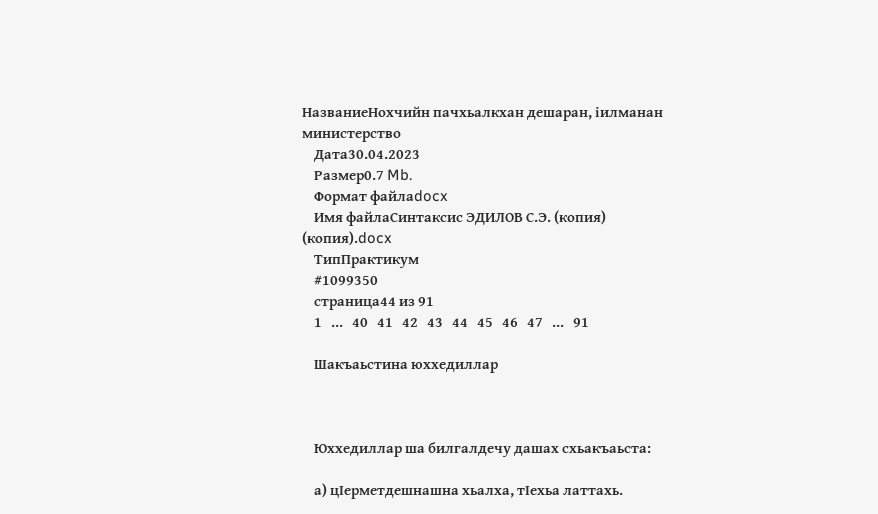НазваниеНохчийн пачхьалкхан дешаран, iилманан министерство
    Дата30.04.2023
    Размер0.7 Mb.
    Формат файлаdocx
    Имя файлаСинтаксис ЭДИЛОВ С.Э. (копия) (копия).docx
    ТипПрактикум
    #1099350
    страница44 из 91
    1   ...   40   41   42   43   44   45   46   47   ...   91

    Шакъаьстина юххедиллар



    Юххедиллар ша билгалдечу дашах схьакъаьста:

    а) цIерметдешнашна хьалха, тIехьа латтахь.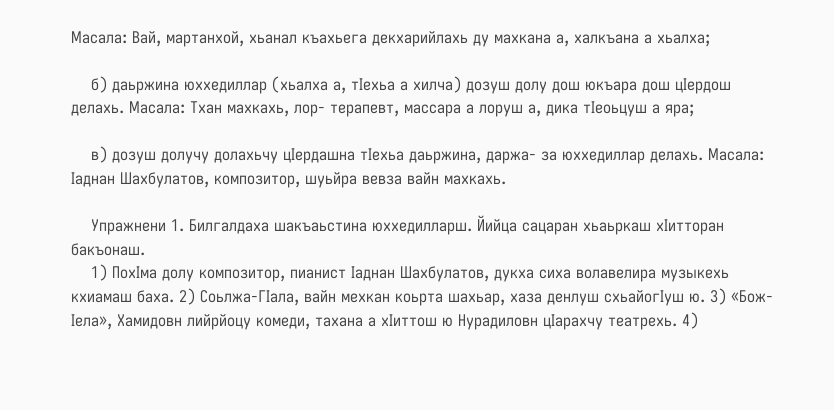Масала: Вай, мартанхой, хьанал къахьега декхарийлахь ду махкана а, халкъана а хьалха;

    б) даьржина юххедиллар (хьалха а, тIехьа а хилча) дозуш долу дош юкъара дош цIердош делахь. Масала: Тхан махкахь, лор- терапевт, массара а лоруш а, дика тIеоьцуш а яра;

    в) дозуш долучу долахьчу цIердашна тIехьа даьржина, даржа- за юххедиллар делахь. Масала: Iаднан Шахбулатов, композитор, шуьйра вевза вайн махкахь.

    Упражнени 1. Билгалдаха шакъаьстина юххедилларш. Йийца сацаран хьаьркаш хIитторан бакъонаш.
    1) ПохIма долу композитор, пианист Iаднан Шахбулатов, дукха сиха волавелира музыкехь кхиамаш баха. 2) Соьлжа-ГIала, вайн мехкан коьрта шахьар, хаза денлуш схьайогIуш ю. 3) «Бож-Iела», Хамидовн лийрйоцу комеди, тахана а хIиттош ю Нурадиловн цIарахчу театрехь. 4)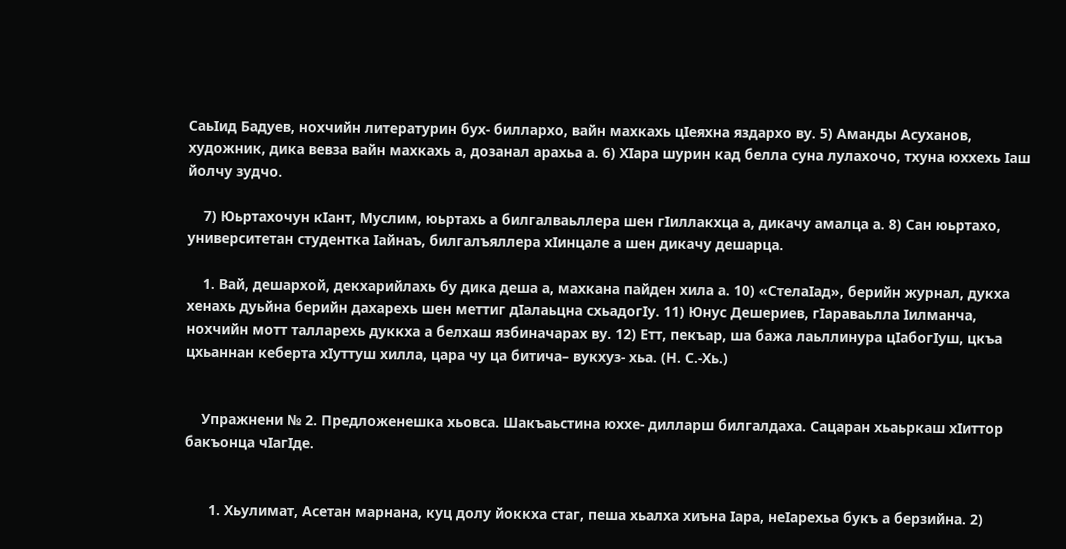СаьIид Бадуев, нохчийн литературин бух- биллархо, вайн махкахь цIеяхна яздархо ву. 5) Аманды Асуханов, художник, дика вевза вайн махкахь а, дозанал арахьа а. 6) ХIара шурин кад белла суна лулахочо, тхуна юххехь Iаш йолчу зудчо.

    7) Юьртахочун кIант, Муслим, юьртахь а билгалваьллера шен гIиллакхца а, дикачу амалца а. 8) Сан юьртахо, университетан студентка Iайнаъ, билгалъяллера хIинцале а шен дикачу дешарца.

    1. Вай, дешархой, декхарийлахь бу дика деша а, махкана пайден хила а. 10) «СтелаIад», берийн журнал, дукха хенахь дуьйна берийн дахарехь шен меттиг дIалаьцна схьадогIу. 11) Юнус Дешериев, гIараваьлла Iилманча, нохчийн мотт талларехь дуккха а белхаш язбиначарах ву. 12) Етт, пекъар, ша бажа лаьллинура цIабогIуш, цкъа цхьаннан кеберта хIуттуш хилла, цара чу ца битича– вукхуз- хьа. (Н. С.-Хь.)


    Упражнени № 2. Предложенешка хьовса. Шакъаьстина юххе- дилларш билгалдаха. Сацаран хьаьркаш хIиттор бакъонца чIагIде.


      1. Хьулимат, Асетан марнана, куц долу йоккха стаг, пеша хьалха хиъна Iара, неIарехьа букъ а берзийна. 2)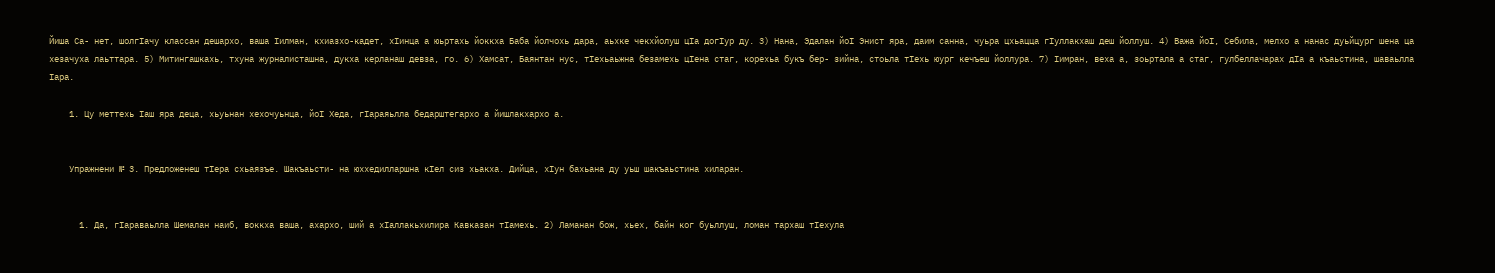Йиша Са- нет, шолгIачу классан дешархо, ваша Iилман, кхиазхо-кадет, хIинца а юьртахь йоккха Баба йолчохь дара, аьхке чекхйолуш цIа догIур ду. 3) Нана, Эдалан йоI Энист яра, даим санна, чуьра цхьацца гIуллакхаш деш йоллуш. 4) Важа йоI, Себила, мелхо а нанас дуьйцург шена ца хезачуха лаьттара. 5) Митингашкахь, тхуна журналисташна, дукха керланаш девза, го. 6) Хамсат, Баянтан нус, тIехьаьжна безамехь цIена стаг, корехьа букъ бер- зийна, стоьла тIехь юург кечъеш йоллура. 7) Iимран, веха а, зоьртала а стаг, гулбеллачарах дIа а къаьстина, шаваьлла Iара.

    1. Цу меттехь Iаш яра деца, хьуьнан хехочуьнца, йоI Хеда, гIараяьлла бедарштегархо а йишлакхархо а.


    Упражнени № 3. Предложенеш тIера схьаязъе. Шакъаьсти- на юххедилларшна кIел сиз хьакха. Дийца, хIун бахьана ду уьш шакъаьстина хиларан.


      1. Да, гIараваьлла Шемалан наиб, воккха ваша, ахархо, ший а хIаллакьхилира Кавказан тIамехь. 2) Ламанан бож, хьех, байн ког буьллуш, ломан тархаш тIехула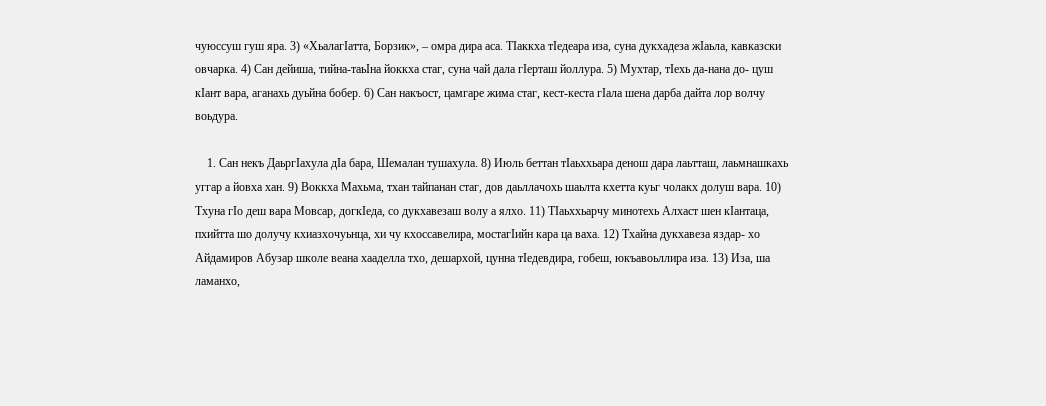чуюссуш гуш яра. 3) «ХьалагIатта, Борзик», – омра дира аса. ТIаккха тIедеара иза, суна дукхадеза жIаьла, кавказски овчарка. 4) Сан дейиша, тийна-таьIна йоккха стаг, суна чай дала гIерташ йоллура. 5) Мухтар, тIехь да-нана до- цуш кIант вара, аганахь дуьйна бобер. 6) Сан накъост, цамгаре жима стаг, кест-кеста гIала шена дарба дайта лор волчу воьдура.

    1. Сан некъ ДаьргIахула дIа бара, Шемалан тушахула. 8) Июль беттан тIаьххьара денош дара лаьтташ, лаьмнашкахь уггар а йовха хан. 9) Воккха Махьма, тхан тайпанан стаг, дов даьллачохь шаьлта кхетта куьг чолакх долуш вара. 10) Тхуна гIо деш вара Мовсар, догкIеда, со дукхавезаш волу а ялхо. 11) ТIаьххьарчу минотехь Алхаст шен кIантаца, пхийтта шо долучу кхиазхочуьнца, хи чу кхоссавелира, мостагIийн кара ца ваха. 12) Тхайна дукхавеза яздар- хо Айдамиров Абузар школе веана хааделла тхо, дешархой, цунна тIедевдира, гобеш, юкъавоьллира иза. 13) Иза, ша ламанхо,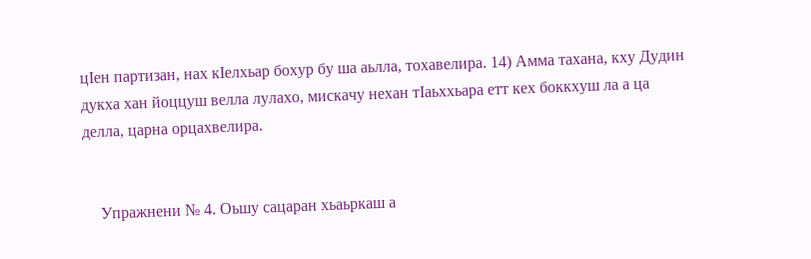цIен партизан, нах кIелхьар бохур бу ша аьлла, тохавелира. 14) Амма тахана, кху Дудин дукха хан йоццуш велла лулахо, мискачу нехан тIаьххьара етт кех боккхуш ла а ца делла, царна орцахвелира.


    Упражнени № 4. Оьшу сацаран хьаьркаш а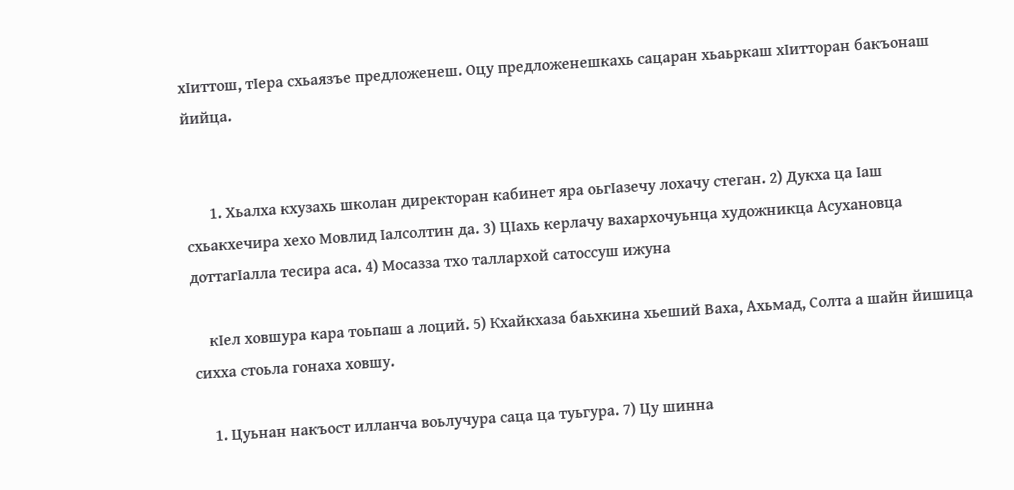хIиттош, тIера схьаязъе предложенеш. Оцу предложенешкахь сацаран хьаьркаш хIитторан бакъонаш йийца.


      1. Хьалха кхузахь школан директоран кабинет яра оьгIазечу лохачу стеган. 2) Дукха ца Iаш схьакхечира хехо Мовлид Iалсолтин да. 3) ЦIахь керлачу вахархочуьнца художникца Асухановца доттагIалла тесира аса. 4) Мосазза тхо таллархой сатоссуш ижуна

    кIел ховшура кара тоьпаш а лоций. 5) Кхайкхаза баьхкина хьеший Ваха, Ахьмад, Солта а шайн йишица сихха стоьла гонаха ховшу.

    1. Цуьнан накъост илланча воьлучура саца ца туьгура. 7) Цу шинна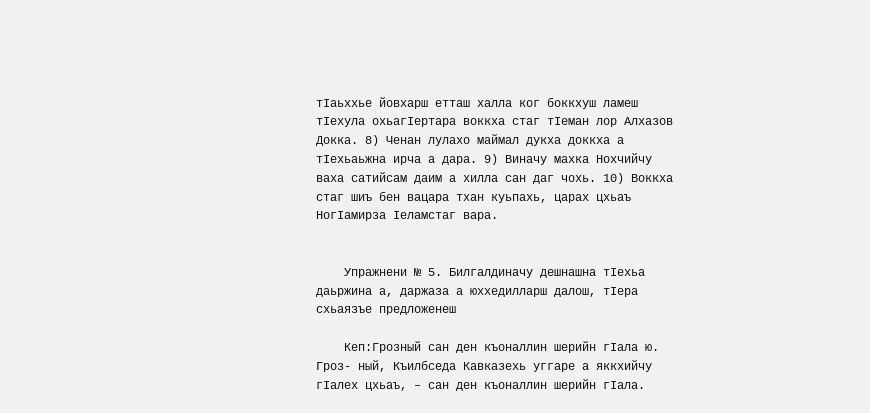тIаьххье йовхарш етташ халла ког боккхуш ламеш тIехула охьагIертара воккха стаг тIеман лор Алхазов Докка. 8) Ченан лулахо маймал дукха доккха а тIехьаьжна ирча а дара. 9) Виначу махка Нохчийчу ваха сатийсам даим а хилла сан даг чохь. 10) Воккха стаг шиъ бен вацара тхан куьпахь, царах цхьаъ НогIамирза Iеламстаг вара.


    Упражнени № 5. Билгалдиначу дешнашна тIехьа даьржина а, даржаза а юххедилларш далош, тIера схьаязъе предложенеш

    Кеп:Грозный сан ден къоналлин шерийн гIала ю. Гроз- ный, Къилбседа Кавказехь уггаре а яккхийчу гIалех цхьаъ, – сан ден къоналлин шерийн гIала.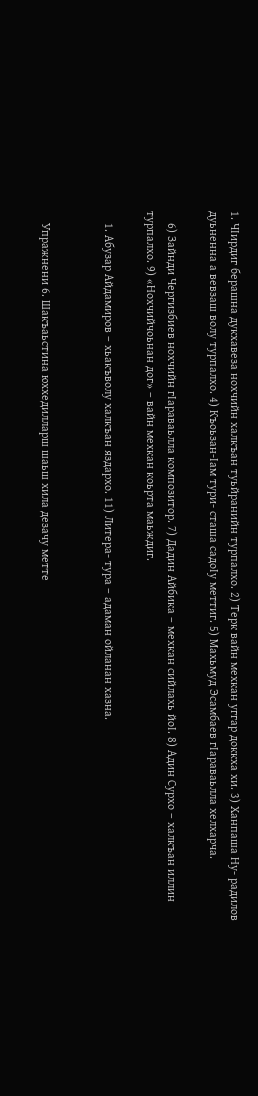1. ЧIирдиг берашна дукхавеза нохчийн халкъан туьйранийн турпалхо. 2) Терк вайн мехкан уггар доккха хи. 3) Ханпаша Ну- радилов дуьненна а вевзаш волу турпалхо. 4) Къоьзан-Iам тури- сташа садоIу меттиг. 5) Махьмуд Эсамбаев гIараваьлла хелхарча.

    6) Зайнди Чергизбиев нохчийн гIараваьлла композитор. 7) Дадин Айбика – мехкан сийлахь йоI. 8) Адин Сурхо – халкъан иллин турпалхо. 9) «Нохчийчоьнан дог» – вайн мехкан коьрта маьждиг.

    1. Абузар Айдамиров – хьакъволу халкъан яздархо. 11) Литера- тура – адаман ойланан хазна.


    Упражнени 6. Шакъаьстина юххедилларш шаьш хила дезачу метте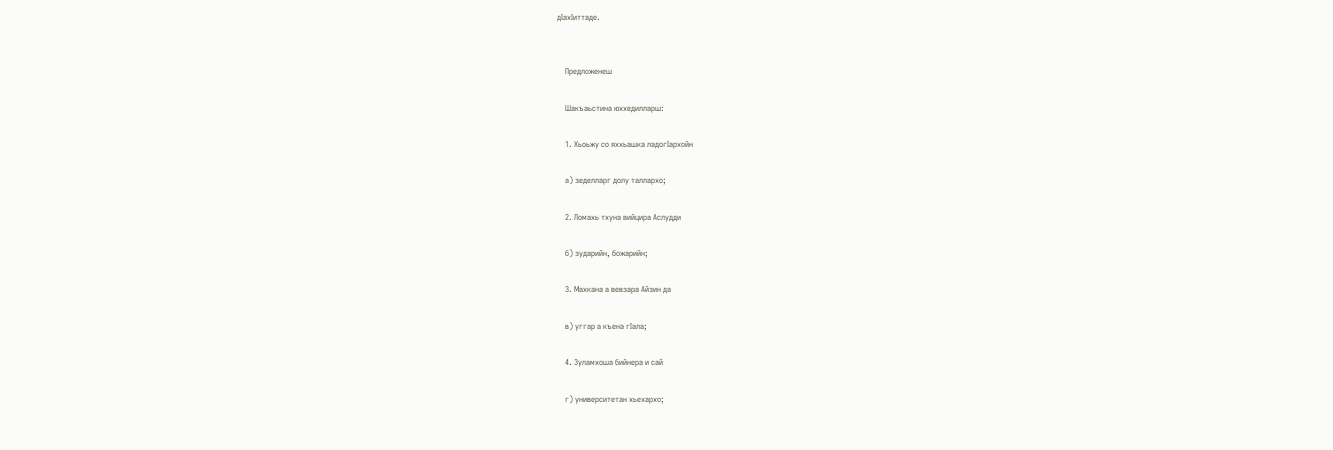дIахIиттаде.


    Предложенеш

    Шакъаьстина юххедилларш:

    1. Хьоьжу со яххьашка ладогIархойн

    а) зеделларг долу таллархо;

    2. Ломахь тхуна вийцира Аслудди

    б) зударийн, божарийн;

    3. Махкана а вевзара Айзин да

    в) уггар а къена гIала;

    4. Зуламхоша бийнера и сай

    г) университетан хьехархо;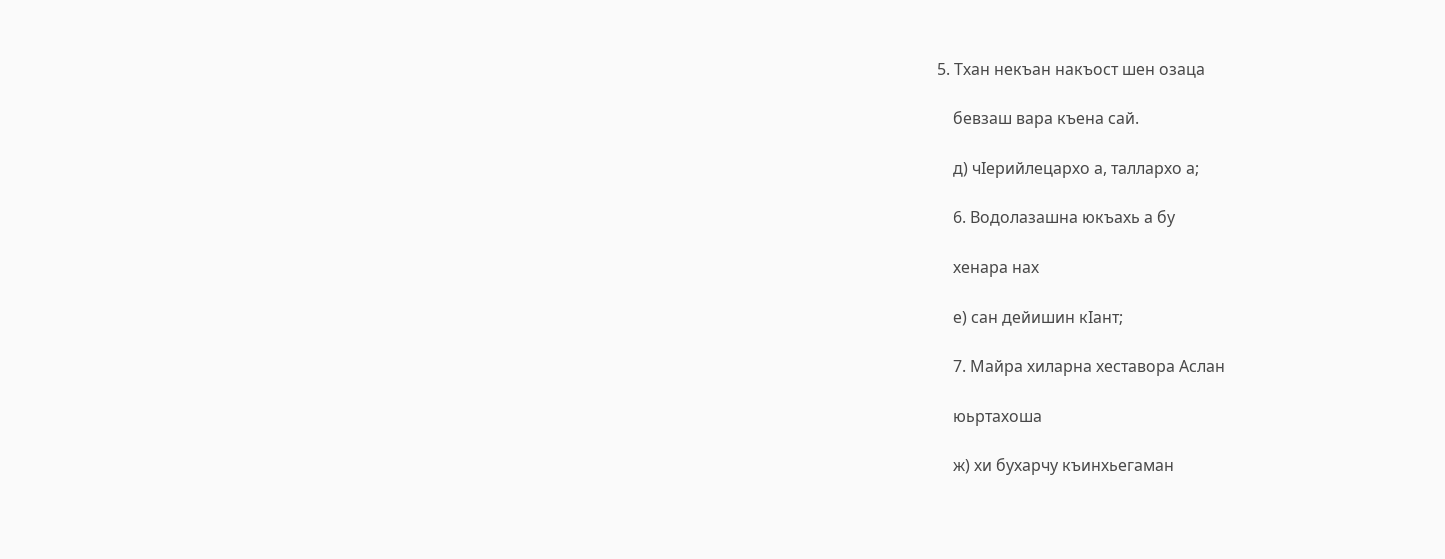5. Тхан некъан накъост шен озаца

    бевзаш вара къена сай.

    д) чIерийлецархо а, таллархо а;

    6. Водолазашна юкъахь а бу

    хенара нах

    е) сан дейишин кIант;

    7. Майра хиларна хеставора Аслан

    юьртахоша

    ж) хи бухарчу къинхьегаман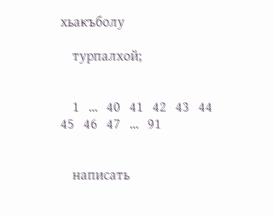хьакъболу

    турпалхой;


    1   ...   40   41   42   43   44   45   46   47   ...   91


    написать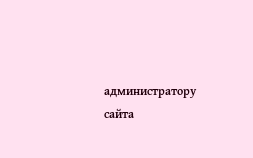администратору сайта